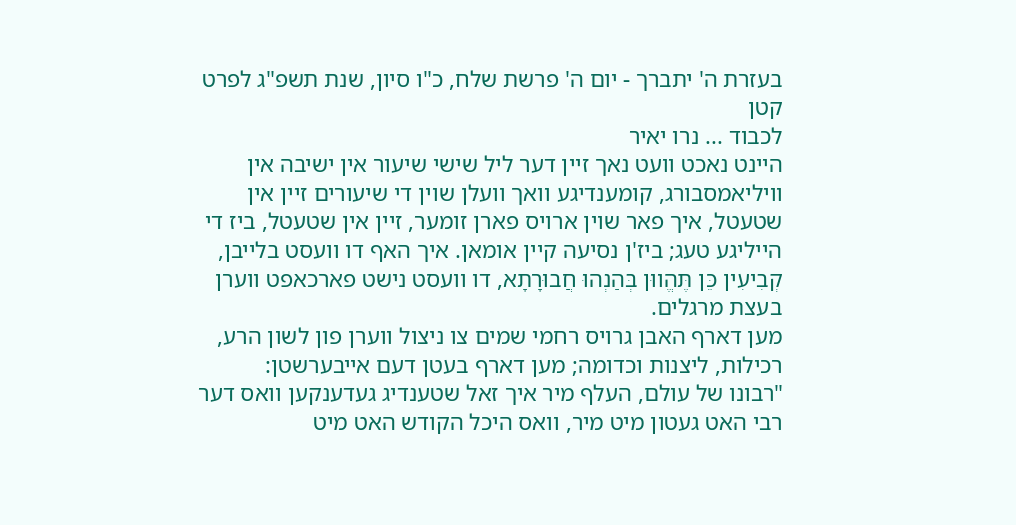בעזרת ה' יתברך - יום ה' פרשת שלח, כ"ו סיון, שנת תשפ"ג לפרט קטן
לכבוד ... נרו יאיר
היינט נאכט וועט נאך זיין דער ליל שישי שיעור אין ישיבה אין וויליאמסבורג, קומענדיגע וואך וועלן שוין די שיעורים זיין אין שטעטל, איך פאר שוין ארויס פארן זומער, זיין אין שטעטל, ביז די הייליגע טעג; ביז'ן נסיעה קיין אומאן. איך האף דו וועסט בלייבן, קְבִיעִין כֵּן תֶּהֱווּן בְּהַנְהוּ חֲבוּרָתָא, דו וועסט נישט פארכאפט ווערן בעצת מרגלים.
מען דארף האבן גרויס רחמי שמים צו ניצול ווערן פון לשון הרע, רכילות, ליצנות וכדומה; מען דארף בעטן דעם אייבערשטן:
"רבונו של עולם, העלף מיר איך זאל שטענדיג געדענקען וואס דער רבי האט געטון מיט מיר, וואס היכל הקודש האט מיט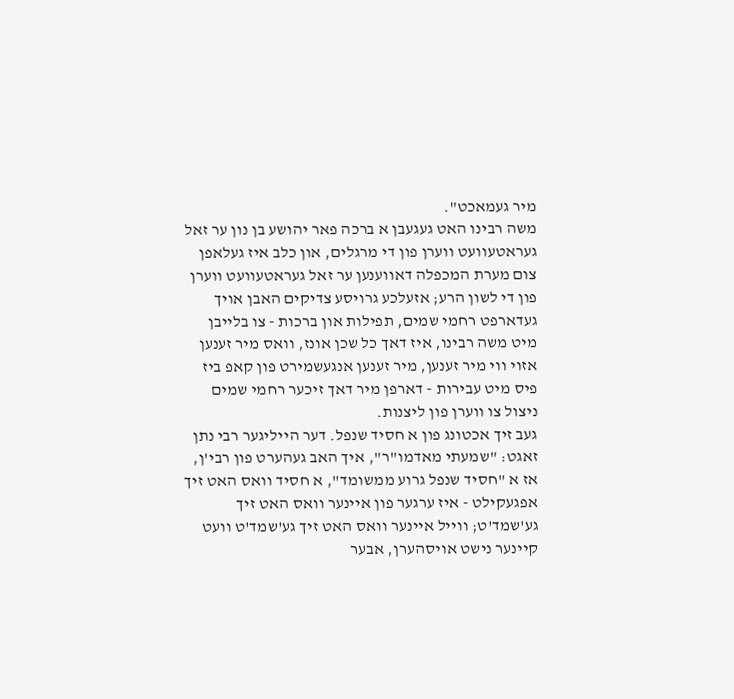מיר געמאכט".
משה רבינו האט געגעבן א ברכה פאר יהושע בן נון ער זאל געראטעוועט ווערן פון די מרגלים, און כלב איז געלאפן צום מערת המכפלה דאווענען ער זאל געראטעוועט ווערן פון די לשון הרע; אזעלכע גרויסע צדיקים האבן אויך געדארפט רחמי שמים, תפילות און ברכות - צו בלייבן מיט משה רבינו, איז דאך כל שכן אונז, וואס מיר זענען אזוי ווי מיר זענען, מיר זענען אנגעשמירט פון קאפ ביז פיס מיט עבירות - דארפן מיר דאך זיכער רחמי שמים ניצול צו ווערן פון ליצנות.
געב זיך אכטונג פון א חסיד שנפל. דער הייליגער רבי נתן זאגט: "שמעתי מאדמו"ר", איך האב געהערט פון רבי'ן, אז א "חסיד שנפל גרוע ממשומד", א חסיד וואס האט זיך אפגעקילט - איז ערגער פון איינער וואס האט זיך גע'שמד'ט; ווייל איינער וואס האט זיך גע'שמד'ט וועט קיינער נישט אויסהערן, אבער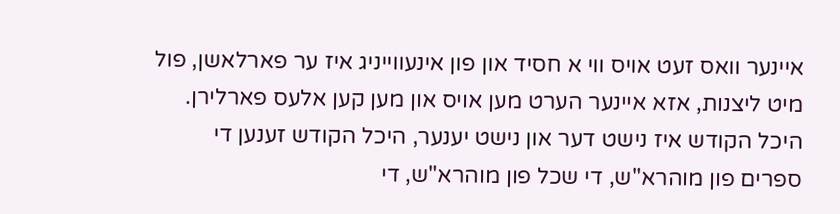איינער וואס זעט אויס ווי א חסיד און פון אינעווייניג איז ער פארלאשן, פול מיט ליצנות, אזא איינער הערט מען אויס און מען קען אלעס פארלירן.
היכל הקודש איז נישט דער און נישט יענער, היכל הקודש זענען די ספרים פון מוהרא"ש, די שכל פון מוהרא"ש, די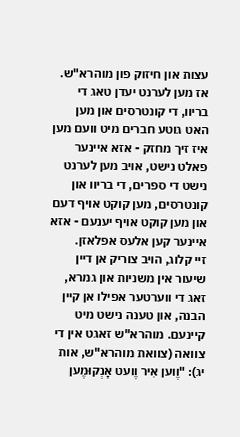עצות און חיזוק פון מוהרא"ש. אז מען לערנט יעדן טאג די בריוו, די קונטרסים און מען האט גוטע חברים מיט וועם מען איז זיך מחזק - אזא איינער פאלט נישט, אויב מען לערנט נישט די ספרים, די בריוו און קונטרסים, מען קוקט אויף דעם און מען קוקט אויף יענעם - אזא איינער קען אלעס אפלאזן.
זיי קלוג, הויב צוריק אן דיין שיעור אין משניות און גמרא, זאג די ווערטער אפילו אן קיין הבנה, און טענה נישט מיט קיינעם. מוהרא"ש זאגט אין די צוואה (צוואת מוהרא"ש, אות יג): "וֶוען אִיר וֶועט אָנְקוּמֶען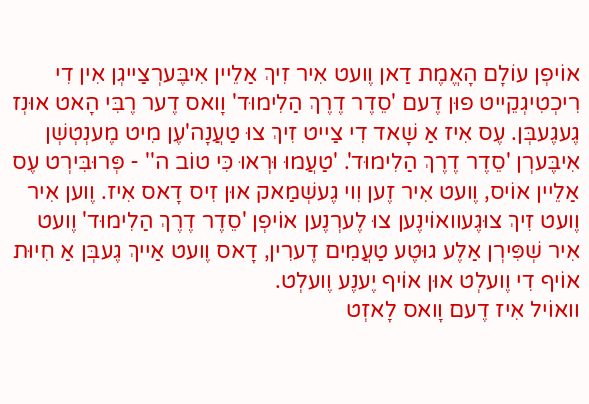אוֹיפְן עוֹלָם הָאֱמֶת דַאן וֶועט אִיר זִיךְ אַלֵיין אִיבֶּערְצַייגְן אִין דִי רִיכְטִיגְקֵייט פוּן דֶעם 'סֵדֶר דֶרֶךְ הַלִימוּד' וָואס דֶער רֶבִּי הָאט אוּנְז גֶעגֶעבְּן. עֶס אִיז אַ שָׁאד דִי צַייט זִיךְ צוּ טַעֲנָה'עֶן מִיט מֶענְטְשְׁן אִיבֶּערְן 'סֵדֶר דֶרֶךְ הַלִימוּד'. 'טַעֲמוּ וּרְאוּ כִּי טוֹב ה'' - פְּרוּבִּירְט עֶס אַלֵיין אוֹיס, וֶועט אִיר זֶען וִוי גֶעשְׁמַאק אוּן זִיס דָאס אִיז. וֶוען אִיר וֶועט זִיךְ צוּגֶעוואוֹינֶען צוּ לֶערְנֶען אוֹיפְן 'סֵדֶר דֶרֶךְ הַלִימוּד' וֶועט אִיר שְׁפִּירְן אַלֶע גוּטֶע טַעֲמִים דֶערִין, דָאס וֶועט אַייךְ גֶעבְּן אַ חִיוּת אוֹיף דִי וֶועלְט אוּן אוֹיף יֶענֶע וֶועלְט.
וואוֹיל אִיז דֶעם וָואס לָאזְט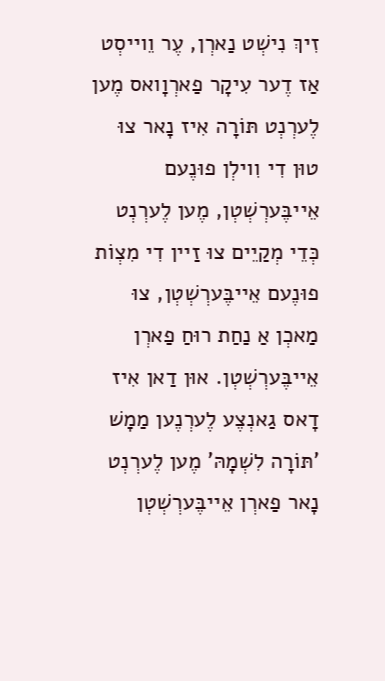זִיךְ נִישְׁט נַארְן, עֶר וֵוייסְט אַז דֶער עִיקָר פַארְוָואס מֶען לֶערְנְט תּוֹרָה אִיז נָאר צוּ טוּן דִי וִוילְן פוּנֶעם אֵייבֶּערְשְׁטְן, מֶען לֶערְנְט כְּדֵי מְקַיֵים צוּ זַיין דִי מִצְוֹת פוּנֶעם אֵייבֶּערְשְׁטְן, צוּ מַאכְן אַ נַחַת רוּחַ פַארְן אֵייבֶּערְשְׁטְן. אוּן דַאן אִיז דָאס גַאנְצֶע לֶערְנֶען מַמָשׁ 'תּוֹרָה לִשְׁמָהּ' מֶען לֶערְנְט נָאר פַארְן אֵייבֶּערְשְׁטְן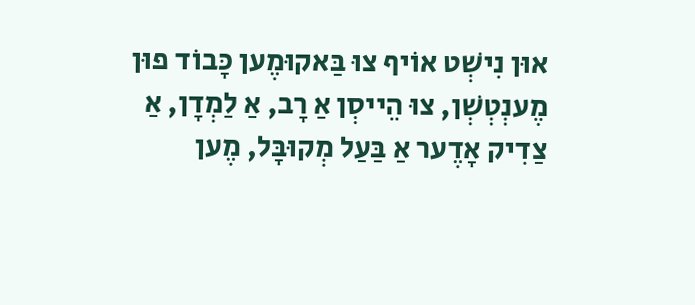אוּן נִישְׁט אוֹיף צוּ בַּאקוּמֶען כָּבוֹד פוּן מֶענְטְשְׁן, צוּ הֵייסְן אַ רָב, אַ לַמְדָן, אַ צַדִיק אָדֶער אַ בַּעַל מְקוּבָּל, מֶען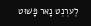לֶערְנְט נָאר פָּשׁוּט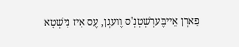פַארְן אֵייבֶּערְשְׁטְנְ'ס וֶועגְן, עֶס אִיז נִישְׁטָא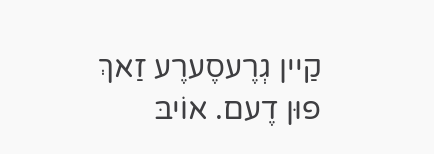קַיין גְרֶעסֶערֶע זַאךְ פוּן דֶעם. אוֹיבּ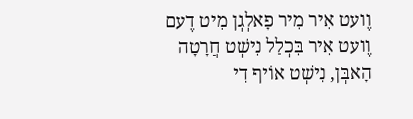וֶועט אִיר מִיר פָאלְגְן מִיט דֶעם וֶועט אִיר בִּכְלַל נִישְׁט חֲרָטָה הָאבְּן, נִישְׁט אוֹיף דִי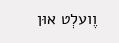וֶועלְט אוּן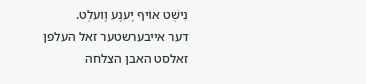נִישְׁט אוֹיף יֶענֶע וֶועלְט.
דער אייבערשטער זאל העלפן זאלסט האבן הצלחה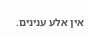אין אלע ענינים.